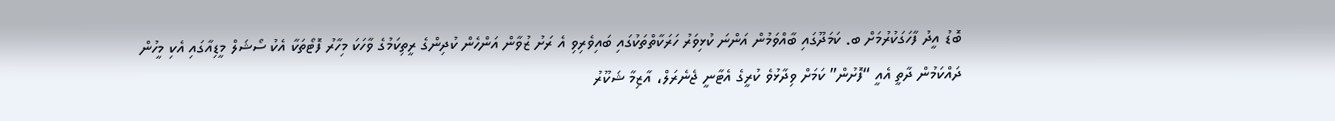ބޮޑު އީދު ފާހަގަކުރުމަށް ބ. ކަމަދޫގައި ބާއްވަމުން އަންނަ ކުޅިވަރު ހަރަކާތްތަކުގައި ބައިވެރިވި އެ ރަށު ޒުވާން އަންހެން ކުދިންގެ ރީތިކަމުގެ ވާހަކަ މިހާރު ފޮޓޯތަކާ އެކު ސޯޝަލް މީޑިއާގައި އެކި މީހުން ދައްކަމުން ދާތީ އެއީ “ފޮށުން” ކަމަށް ވިދާޅުވެ ކުރީގެ އެޓާނީ ޖެނެރަލް، އާޒިމާ ޝަކޫރު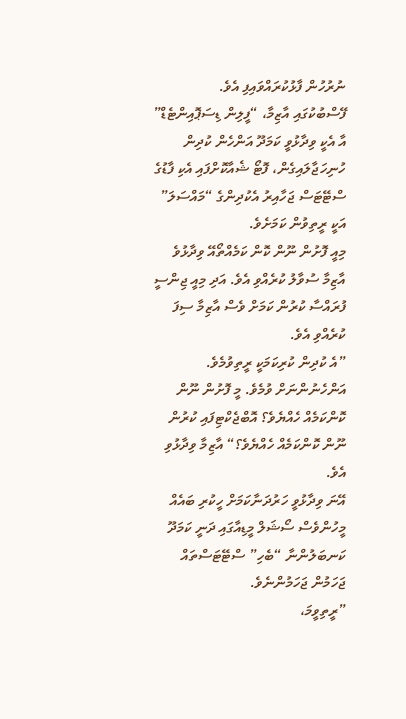ނުރުހުން ފާޅުކުރައްވައިފި އެވެ.
ފޭސްބުކުގައި އާޒިމާ، “ފީލިން ޑިސަޕޮއިންޓެޑް” އާ އެކީ ވިދާޅުވީ ކަމަދޫ އަންހެން ކުދިން ހުނިހަޖާލައިގެން، ފޮޓޯ ޝެއާކޮށްފައި އެކި ފާޑުގެ ސްޓޭޓަސް ޖަހާއިރު އެކުދިންގެ “މައްސަލަ” އަކީ ރީތިވުން ކަމަށެވެ.
މިއީ ފޮށުން ނޫން ކޮން ކަމެއްތޯއޭ ވިދާޅުވެ އާޒިމާ ސުވާލު ކުރެއްވި އެވެ. އަދި މިއީ ޖިންސީ ފުރައްސާ ކުރުން ކަމަށް ވެސް އާޒިމާ ސިފަ ކުރެއްވި އެވެ.
”އެ ކުދިން ކުރިކަމަކީ ރީތިވުމެވެ. އަންހެނުންނަށް ވުމެވެ. މީ ފޮށުން ނޫން ކޮންކަމެއް ހެއްޔެވެ؟ އޮބްޖެކްޓިފައި ކުރުން ނޫން ކޮންކަމެއް ހެއްޔެވެ؟“ އާޒިމާ ވިދާޅުވި އެވެ.
އޭނަ ވިދާޅުވީ ހަރުދަނާކަމަށް ހީކުރި ބައެއް މީހުންވެސް ސޯޝަލް މީޑިއާގައި ދަނީ ކަމަދޫ ކަނބަލުންނާ “ބެހި” ސްޓޭޓަސްތައް ޖަހަމުން ޖަހަމުންނެވެ.
”ރީތިވީމަ،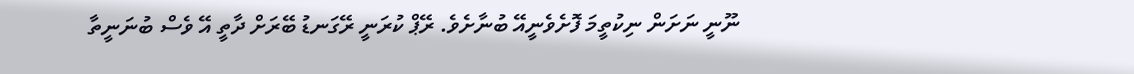ނޫނީ ނަށަން ނިކުތީމަ ފޮށެވެނީއޭ ބުނާށެވެ. ރޭޕް ކުރަނީ ރޭގަނޑު ބޭރަށް ދާތީ އޭ ވެސް ބުނަނީތާ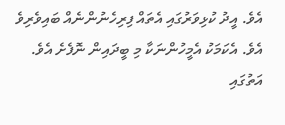އެވެ. އީދު ކުޅިވަރުގައި އެތައް ފިރިހެނުންނެއް ބައިވެރިވެ އެވެ. އެކަމަކު އެމީހުންނަކާ މި ބީދައިން ނޮފެށެ އެވެ. އަތުގައި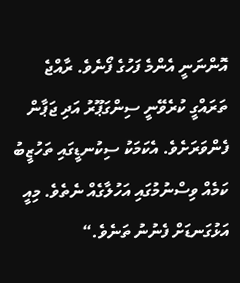އޮންނަނީ އެންމެ ފަހުގެ ފޯނެވެ. ރާއްޖެ ތަރައްގީ ކުރެވޭނީ ސިންގަޕޫރު އަދި ޖަޕާން ފެންވަރަށެވެ. އެކަމަކު ސިކުނޑީގައި ތަހުޒީބު ކަމެއް ވިސްނުމުގައި އަހުލާގެއް ނެތެވެ. މިއީ އަޅުގަނޑަށް ފެނުނު ތަނެވެ.“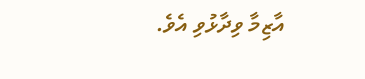އާޒިމާ ވިދާޅުވި އެވެ.